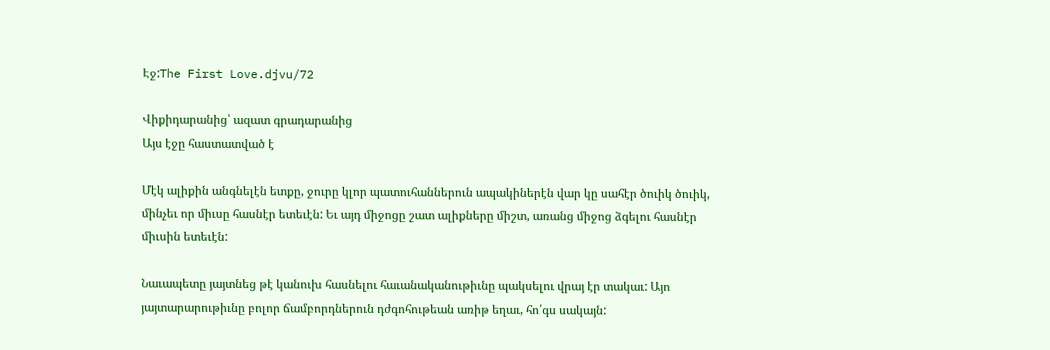Էջ:The First Love.djvu/72

Վիքիդարանից՝ ազատ գրադարանից
Այս էջը հաստատված է

Մէկ ալիքին անգնելէն ետքը, ջուրը կլոր պատուհաններուն ապակիներէն վար կը սահէր ծուիկ ծուիկ, մինչեւ որ միւսը հասնէր ետեւէն: Եւ այդ միջոցը շատ ալիքները միշտ, առանց միջոց ձգելու հասնէր միւսին ետեւէն:

Նաւապետը յայտնեց թէ կանուխ հասնելու հաւանականութիւնը պակսելու վրայ էր տակաւ: Այո յայտարարութիւնը բոլոր ճամբորդներուն դժգոհութեան առիթ եղաւ, հո՛գս սակայն: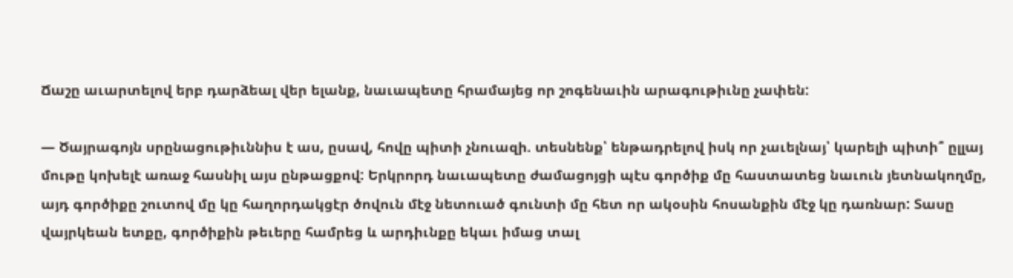Ճաշը աւարտելով երբ դարձեալ վեր ելանք, նաւապետը հրամայեց որ շոգենաւին արագութիւնը չափեն:

― Ծայրագոյն սրընացութիւննիս է աս, ըսավ, հովը պիտի չնուազի. տեսնենք՝ ենթադրելով իսկ որ չաւելնայ՝ կարելի պիտի՞ ըլլայ մութը կոխելէ առաջ հասնիլ այս ընթացքով: Երկրորդ նաւապետը ժամացոյցի պէս գործիք մը հաստատեց նաւուն յետնակողմը, այդ գործիքը շուտով մը կը հաղորդակցէր ծովուն մէջ նետուած գունտի մը հետ որ ակօսին հոսանքին մէջ կը դառնար: Տասը վայրկեան ետքը, գործիքին թեւերը համրեց և արդիւնքը եկաւ իմաց տալ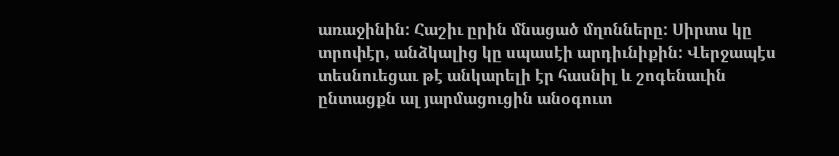առաջինին: Հաշիւ ըրին մնացած մղոնները: Սիրտս կը տրոփէր, անձկալից կը սպասէի արդիւնիքին: Վերջապէս տեսնուեցաւ թէ անկարելի էր հասնիլ և շոգենաւին ընտացքն ալ յարմացուցին անօգուտ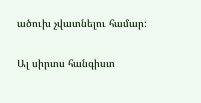ածուխ չվատնելու համար:

Ալ սիրտս հանգիստ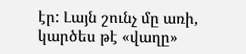էր: Լայն շունչ մը առի, կարծես թէ «վաղը»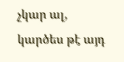չկար ալ, կարծես թէ այդ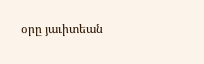օրը յաւիտեան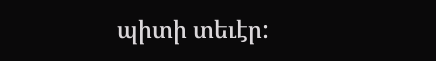պիտի տեւէր: